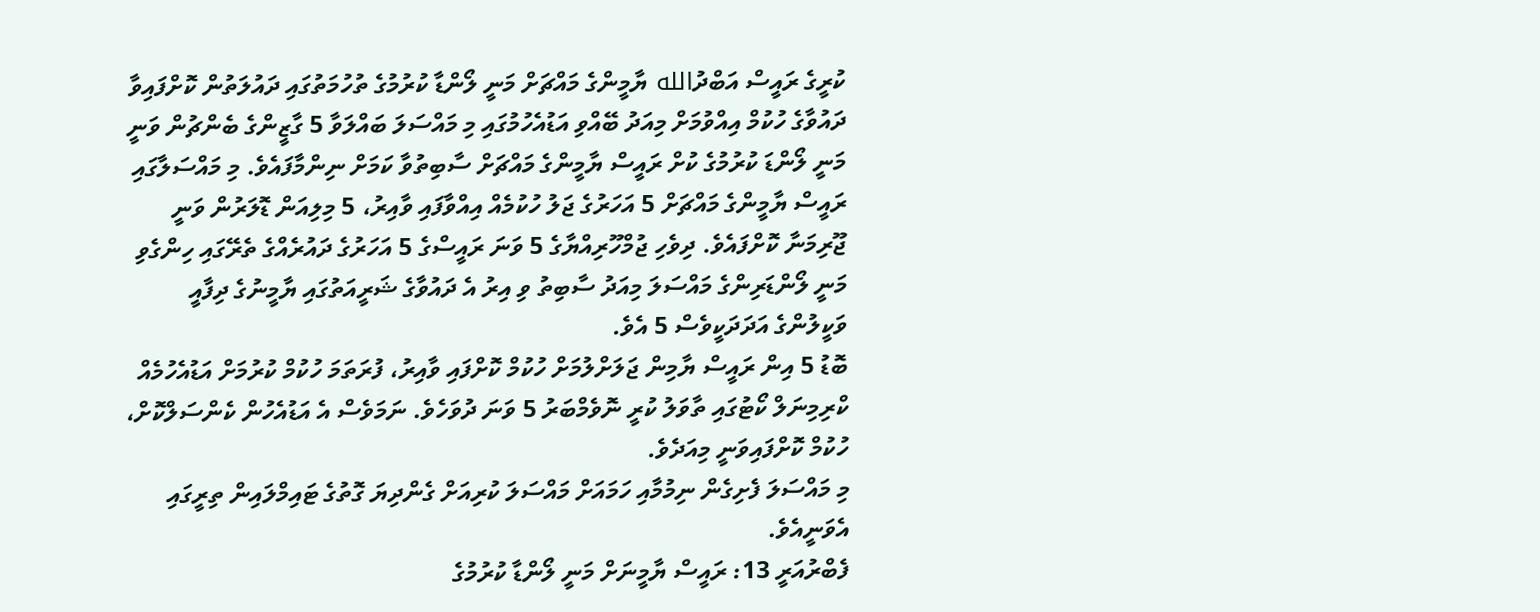ކުރީގެ ރައީސް އަބްދުالله ޔާމީންގެ މައްޗަށް މަނީ ލޯންޑާ ކުރުމުގެ ތުހުމަތުގައި ދައުލަތުން ކޮށްފައިވާ ދައުވާގެ ހުކުމް އިއްވުމަށް މިއަދު ބޭއްވި އަޑުއެހުމުގައި މި މައްސަލަ ބައްލަވާ 5 ގާޒީންގެ ބެންޗުން ވަނީ މަނީ ލޯންޑަ ކުރުމުގެ ކުށް ރައީސް ޔާމީންގެ މައްޗަށް ސާބިތުވާ ކަމަށް ނިންމާފައެވެ. މި މައްސަލާގައި ރައީސް ޔާމީންގެ މައްޗަށް 5 އަހަރުގެ ޖަލު ހުކުމެއް އިއްވާފައި ވާއިރު، 5 މިލިއަން ޑޮލަރުން ވަނީ ޖޫރިމަނާ ކޮށްފައެވެ. ދިވެހި ޖުމްހޫރިއްޔާގެ 5 ވަނަ ރައީސްގެ 5 އަހަރުގެ ދައުރެއްގެ ތެރޭގައި ހިންގެވި މަނީ ލޯންޑަރިންގެ މައްސަލަ މިއަދު ސާބިތު ވި އިރު އެ ދައުވާގެ ޝަރީއަތުގައި ޔާމީނުގެ ދިފާއީ ވަކީލުންގެ އަދަދަކީވެސް 5 އެވެ.
ބޮޑު 5 އިން ރައީސް ޔާމިން ޖަލަށްލުމަށް ހުކުމް ކޮށްފައި ވާއިރު، ފުރަތަމަ ހުކުމް ކުރުމަށް އަޑުއެހުމެއް ކްރިމިނަލް ކޯޓުގައި ތާވަލު ކުރީ ނޮވެމްބަރު 5 ވަނަ ދުވަހެވެ. ނަމަވެސް އެ އަޑުއެހުން ކެންސަލްކޮށް، ހުކުމް ކޮށްފައިވަނީ މިއަދެވެ.
މި މައްސަލަ ފެށިގެން ނިމުމާއި ހަމައަށް މައްސަލަ ކުރިއަށް ގެންދިޔަ ގޮތުގެ ޓައިމްލައިން ތިރީގައި އެވަނީއެވެ.
ފެބްރުއަރީ 13: ރައީސް ޔާމީނަށް މަނީ ލޯންޑާ ކުރުމުގެ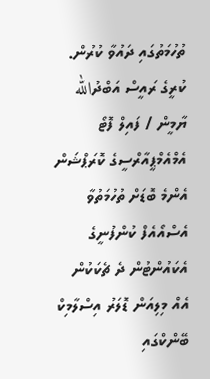ތުހުމަތުގައި ދައުވާ ކުރުން.
ކުރީގެ ރައީސް އަބްދުالله ޔާމީން / ފައިލް ފޮޓޯ
އެމްއެމްޕީއާރްސީގެ ކޮރަޕްޝަން އެންމެ ބޮޑަށް ތުހުމަތުވާ އެސްއޯއެފް ކުންފުނީގެ އެކައުންޓުން ދެ ޗެކަކުން އެއް މިލިއަން ޑޮލަރު އިސްލާމިކް ބޭންކްގައި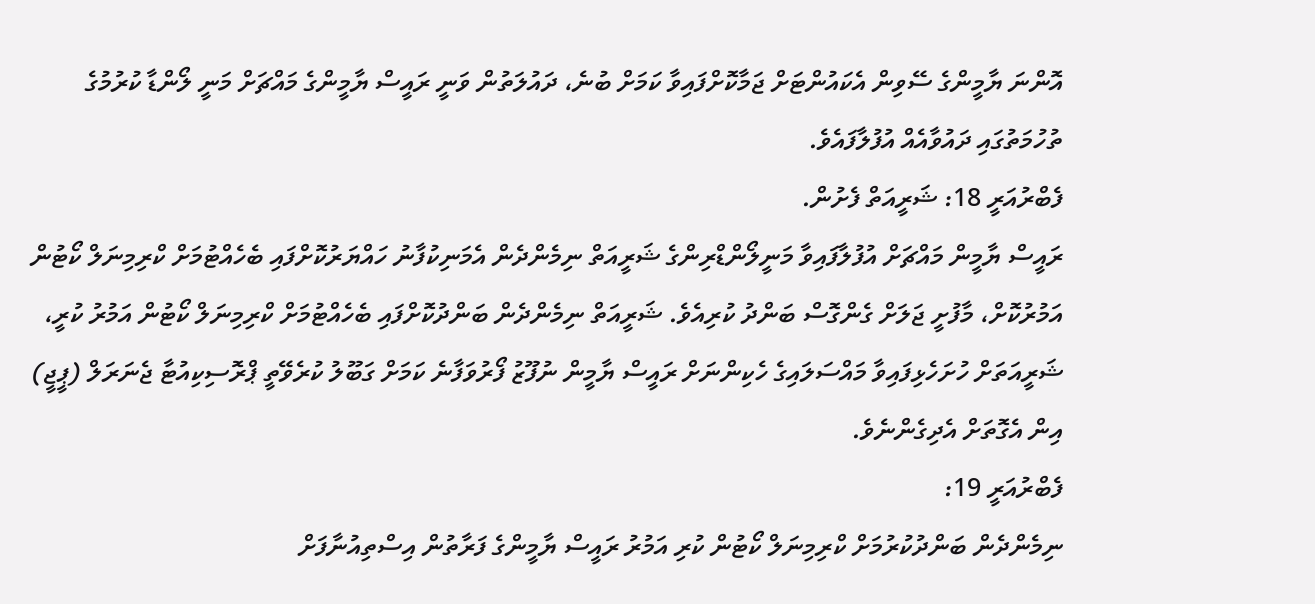އޮންނަ ޔާމީންގެ ސޭވިން އެކައުންޓަށް ޖަމާކޮށްފައިވާ ކަމަށް ބުނެ، ދައުލަތުން ވަނީ ރައީސް ޔާމީންގެ މައްޗަށް މަނީ ލޯންޑާ ކުރުމުގެ ތުހުމަތުގައި ދައުވާއެއް އުފުލާފައެވެ.
ފެބްރުއަރީ 18: ޝަރީއަތް ފެށުން.
ރައީސް ޔާމީން މައްޗަށް އުފުލާފައިވާ މަނީލޯންޑްރިންގެ ޝަރީއަތް ނިމެންދެން އެމަނިކުފާނު ހައްޔަރުކޮށްފައި ބެހެއްޓުމަށް ކްރިމިނަލް ކޯޓުން އަމުރުކޮށް، މާފުށީ ޖަލަށް ގެންގޮސް ބަންދު ކުރިއެވެ. ޝަރީއަތް ނިމެންދެން ބަންދުކޮށްފައި ބެހެއްޓުމަށް ކްރިމިނަލް ކޯޓުން އަމުރު ކުރީ، ޝަރީއަތަށް ހުށަހެޅިފައިވާ މައްސަލައިގެ ހެކިންނަށް ރައީސް ޔާމީން ނުފޫޒު ފޯރުވަފާނެ ކަމަށް ގަބޫލު ކުރެވޭތީ ޕްރޮސިކިއުޓާ ޖެނަރަލް (ޕީޖީ) އިން އެގޮތަށް އެދިގެންނެވެ.
ފެބްރުއަރީ 19:
ނިމެންދެން ބަންދުކުރުމަށް ކްރިމިނަލް ކޯޓުން ކުރި އަމުރު ރައީސް ޔާމީންގެ ފަރާތުން އިސްތިއުނާފަށް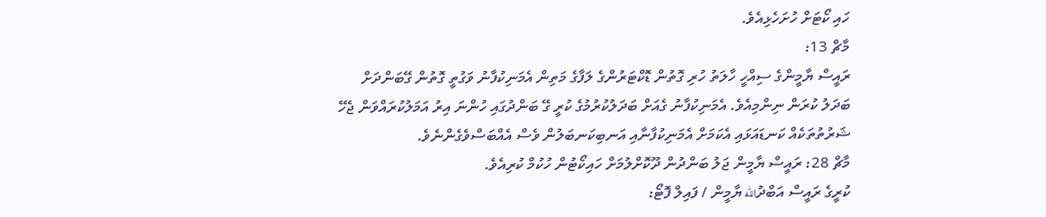ހައި ކޯޓަށް ހުށަހެޅިއެވެ.
މާޗް 13:
ރައީސް ޔާމީންގެ ސިއްހީ ހާލަތު ހުރި ގޮތުން ޑޮކްޓަރުންގެ ލަފާގެ މަތިން އެމަނިކުފާނު ވަގުތީ ގޮތުން ގޭބަންދަށް ބަދަލު ކުރަން ނިންމިއެވެ. އެމަނިކުފާނު ގެއަށް ބަދަލުކުރުމުގެ ކުރީ ގޭ ބަންދުގައި ހުންނަ އިރު އަމަލުކުރައްވަން ޖެހޭ ޝަރުތުތަކެއް ކަނޑައަޅައި އެކަމަށް އެމަނިކުފާނާއި އަނބިކަނބަލުން ވެސް އެއްބަސްވެގެންނެވެ.
މާޗް 28: ރައީސް ޔާމީން ޖަލު ބަންދުން ދޫކޮށްލުމަށް ހައިކޯޓުން ހުކުމް ކުރިއެވެ.
ކުރީގެ ރައީސް އަބްދުالله ޔާމީން / ފައިލް ފޮޓޯ: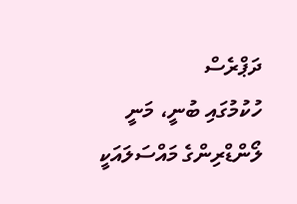ދަޕްރެސް
ހުކުމުގައި ބުނީ، މަނީ ލޯންޑްރިންގެ މައްސަލައަކީ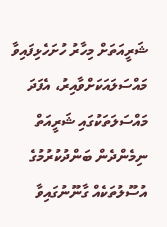ޝަރީއަތަށް މިހާރު ހުށަހެޅިފައިވާ މައްސަލައަކަށްވާއިރު، އެފަދަ މައްސަލަތަކުގައި ޝަރީއަތް ނިމެންދެން ބަންދުކުރުމުގެ އުސޫލުތަކެއް ގާނޫނުގައިވާ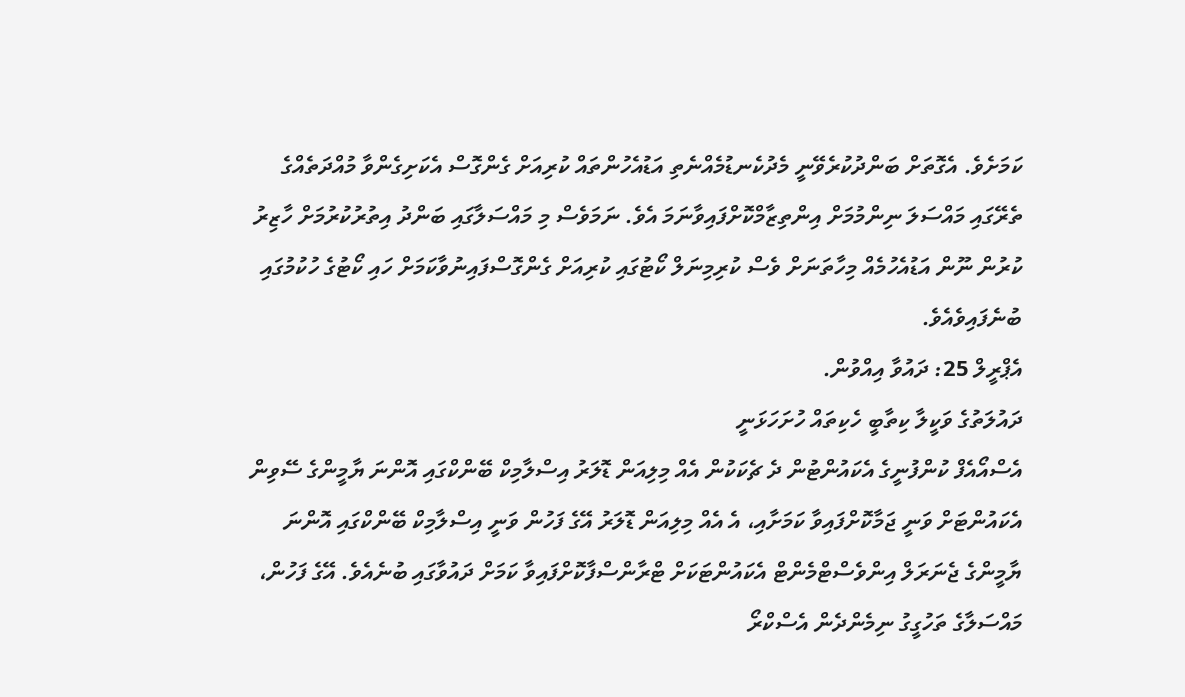ކަމަށެވެ. އެގޮތަށް ބަންދުކުރެވޭނީ މެދުކެނޑުމެއްނެތި އަޑުއެހުންތައް ކުރިއަށް ގެންގޮސް އެކަށިގެންވާ މުއްދަތެއްގެ ތެރޭގައި މައްސަލަ ނިންމުމަށް އިންތިޒާމްކޮށްފައިވާނަމަ އެވެ. ނަމަވެސް މި މައްސަލާގައި ބަންދު އިތުރުކުރުމަށް ހާޒިރު ކުރުން ނޫން އަޑުއެހުމެއް މިހާތަނަށް ވެސް ކުރިމިނަލް ކޯޓުގައި ކުރިއަށް ގެންގޮސްފައިނުވާކަމަށް ހައި ކޯޓުގެ ހުކުމުގައި ބުނެފައިވެއެވެ.
އެޕްރީލް 25: ދައުވާ އިއްވުން.
ދައުލަތުގެ ވަކީލާ ކިތާބީ ހެކިތައް ހުށަހަޅަނީ
އެސްއޯއެފް ކުންފުނީގެ އެކައުންޓުން ދެ ޗެކަކުން އެއް މިލިއަން ޑޮލަރު އިސްލާމިކް ބޭންކްގައި އޮންނަ ޔާމީންގެ ސޭވިން އެކައުންޓަށް ވަނީ ޖަމާކޮށްފައިވާ ކަމަށާއި، އެ އެއް މިލިއަން ޑޮލަރު އޭގެ ފަހުން ވަނީ އިސްލާމިކް ބޭންކްގައި އޮންނަ ޔާމީންގެ ޖެނަރަލް އިންވެސްޓްމެންޓް އެކައުންޓަކަށް ޓްރާންސްފާކޮށްފައިވާ ކަމަށް ދައުވާގައި ބުނެއެވެ. އޭގެ ފަހުން، މައްސަލާގެ ތަހުގީގު ނިމެންދެން އެސްކްރޯ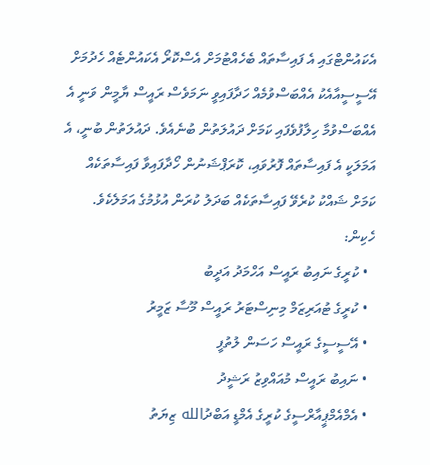އެކައުންޓްގައި އެ ފައިސާތައް ބެހެއްޓުމަށް އެސްކޮރޯ އެކައުންޓެއް ހެދުމަށް އޭސީސީއާއެކު އެއްބަސްވުމެއް ހަދާފައިވީ ނަމަވެސް ރައީސް ޔާމީން ވަނީ އެ އެއްބަސްވުމާ ހިލާފުވެފައި ކަމަށް ދައުލަތުން ބުނެއެވެ. ދައުލަތުން ބުނީ، އެ އަމަލަކީ އެ ފައިސާތައް ފޮރުވައި، ކޮރަޕްޝަނުން ހޯދާފައިވާ ފައިސާތަކެއް ކަމަށް ޝައްކު ކުރެވޭ ފައިސާތަކެއް ބަދަލު ކުރަން އުޅުމުގެ އަމަލެކެވެ.
ހެކިން:
  • ކުރީގެ ނައިބު ރައީސް އަހްމަދު އަދީބު
  • ކުރީގެ ޓުއަރިޒަމް މިނިސްޓަރު ރައީސް މޫސާ ޒަމީރު
  • އޭސީސީގެ ރައީސް ހަސަން ލުތުފީ
  • ނައިބު ރައީސް މުއައްވިޒު ރަޝީދު
  • އެމްއެމްޕީއާރްސީގެ ކުރީގެ އެމްޑީ އަބްދުالله ޒިޔަތު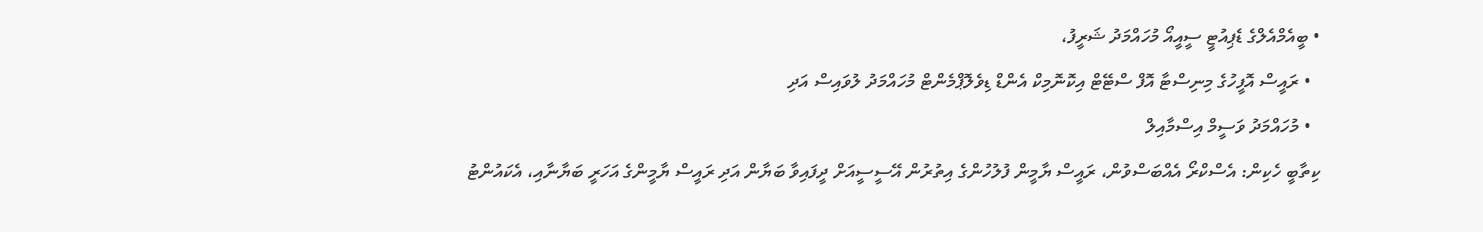• ބީއެމްއެލްގެ ޑެޕިއުޓީ ސީއީއޯ މުހައްމަދު ޝަރީފު،
  • ރައީސް އޮފީހުގެ މިނިސްޓާ އޮފް ސްޓޭޓް އިކޮނޮމިކް އެންޑް ޑިވެލޮޕްމެންޓް މުހައްމަދު ލުވައިސް އަދި
  • މުހައްމަދު ވަސީމް އިސްމާއިލް
ކިތާބީ ހެކިން: އެސްކްރޯ އެއްބަސްވުން، ރައީސް ޔާމީން ފުލުހުންގެ އިތުރުން އޭސީސީއަށް ދީފައިވާ ބަޔާން އަދި ރައީސް ޔާމީންގެ އަހަރީ ބަޔާނާއި، އެކައުންޓު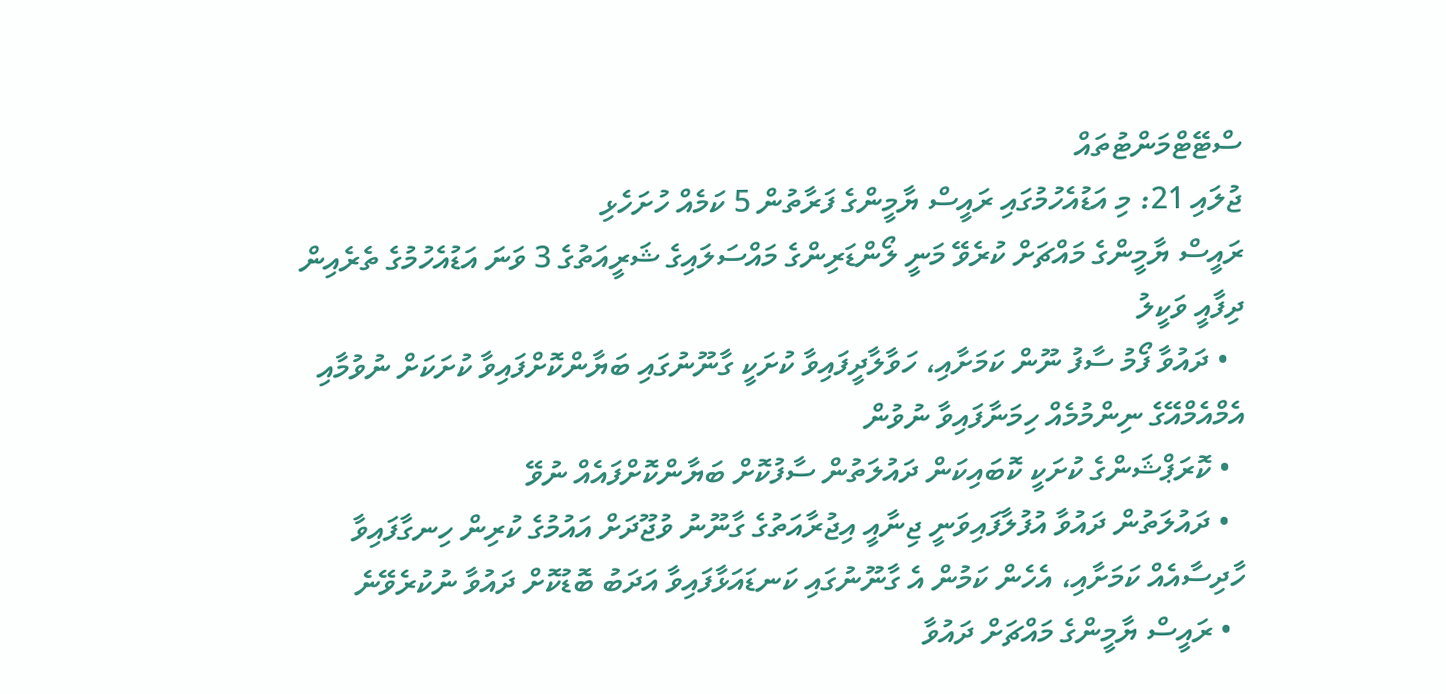ސްޓޭޓްމަންޓުތައް
ޖުލައި 21: މި އަޑުއެހުމުގައި ރައީސް ޔާމީންގެ ފަރާތުން 5 ކަމެއް ހުށަހެޅި
ރައީސް ޔާމީންގެ މައްޗަށް ކުރެވޭ މަނީ ލޯންޑަރިންގެ މައްސަލައިގެ ޝަރީއަތުގެ 3 ވަނަ އަޑުއެހުމުގެ ތެރެއިން ދިފާއީ ވަކީލު
  • ދައުވާ ފޯމު ސާފު ނޫން ކަމަށާއި، ހަވާލާދީފައިވާ ކުށަކީ ގާނޫނުގައި ބަޔާންކޮށްފައިވާ ކުށަކަށް ނުވުމާއި އެމްއެމްއޭގެ ނިންމުމެއް ހިމަނާފައިވާ ނުވުން
  • ކޮރަޕްޝަންގެ ކުށަކީ ކޮބައިކަން ދައުލަތުން ސާފުކޮށް ބަޔާންކޮށްފައެއް ނުވޭ
  • ދައުލަތުން ދައުވާ އުފުލާފައިވަނީ ޖިނާއީ އިޖުރާއަތުގެ ގާނޫނު ވުޖޫދަށް އައުމުގެ ކުރިން ހިނގާފައިވާ ހާދިސާއެއް ކަމަށާއި، އެހެން ކަމުން އެ ގާނޫނުގައި ކަނޑައަޅާފައިވާ އަދަބު ބޮޑުކޮށް ދައުވާ ނުކުރެވޭނެ
  • ރައީސް ޔާމީންގެ މައްޗަށް ދައުވާ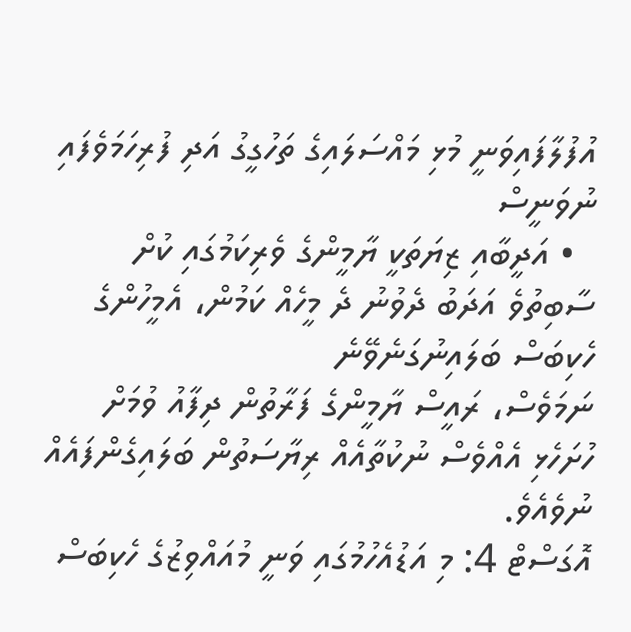އުފުލާފައިވަނީ މުޅި މައްސަލައިގެ ތަހުގީގު އަދި ފުރިހަމަވެފައި ނުވަނީސް
  • އަދީބާއި ޒިޔަތަކީ ޔާމީންގެ ވެރިކަމުގައި ކުށް ސާބިތުވެ އަދަބު ދެވުނު ދެ މީހެއް ކަމުން، އެމީހުންގެ ހެކިބަސް ބަލައިނުގަނެވޭނެ
ނަމަވެސް، ރައީސް ޔާމީންގެ ފަރާތުން ދިފާއު ވުމަށް ހުށަހެޅި އެއްވެސް ނުކުތާއެއް ރިޔާސަތުން ބަލައިގެންފައެއް ނުވެއެވެ.
އޮގަސްޓް 4: މި އަޑުއެހުމުގައި ވަނީ މުއައްވިޒުގެ ހެކިބަސް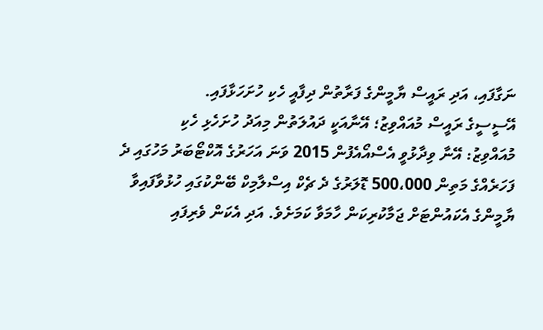ނަގާފައި، އަދި ރައީސް ޔާމީންގެ ފަރާތުން ދިފާއީ ހެކި ހުށަހަޅާފައި.
އޭސީސީގެ ރައީސް މުއައްވިޒު؛ އޭނާއަކީ ދައުލަތުން މިއަދު ހުށަހެޅި ހެކި
މުއައްވިޒު: އޭނާ ވިދާޅުވީ އެސްއޯއެފުން 2015 ވަނަ އަހަރުގެ އޮކްޓޯބަރު މަހުގައި ދެ ފަހަރެއްގެ މަތިން 500،000 ޑޮލަރުގެ ދެ ޗެކް އިސްލާމިކް ބޭންކުގައި ހުޅުވާފައިވާ ޔާމީންގެ އެކައުންޓަށް ޖަމާކުރިކަން ހާމަވާ ކަމަށެވެ. އަދި އެކަން ވެރިފައި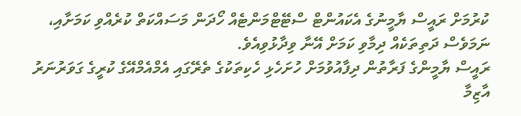ކުރުމަށް ރައީސް ޔާމީނުގެ އެކައުންޓް ސްޓޭޓްމަންޓެއް ހޯދަން މަސައްކަތް ކުރެއްވި ކަމަށާއި، ނަމަވެސް ދަތިތަކެއް ދިމާވި ކަމަށް އޭނާ ވިދާޅުވިއެވެ.
ރައީސް ޔާމީންގެ ފަރާތުން ދިފާއުވުމަށް ހުށަހެޅި ހެކިތަކުގެ ތެރޭގައި އެމްއެމްއޭގެ ކުރީގެ ގަވަރުނަރު އާޒިމާ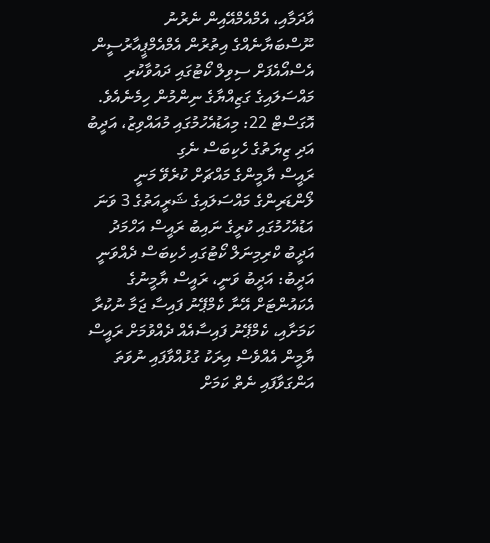އާދަމާއި، އެމްއެމްއޭއިން ނެރުނު ނޫސްބަޔާނެއްގެ އިތުރުން އެމްއެމްޕީއާރުސީން އެސްއޯއެފަށް ސިވިލް ކޯޓުގައި ދައުވާކުރި މައްސަލައިގެ ގަޒިއްޔާގެ ނިންމުން ހިމެނެއެވެ.
އޮގަސްޓް 22: މިއަޑުއެހުމުގައި މުއައްވިޒު، އަދީބު އަދި ޒިޔަތުގެ ހެކިބަސް ނެގި
ރައީސް ޔާމީންގެ މައްޗަށް ކުރެވޭ މަނީ ލޯންޑަރިންގެ މައްސަލައިގެ ޝަރީއަތުގެ 3 ވަނަ އަޑުއެހުމުގައި ކުރީގެ ނައިބު ރައީސް އަހްމަދު އަދީބު ކްރިމިނަލް ކޯޓުގައި ހެކިބަސް ދެއްވަނީ
އަދީބު: އަދީބު ވަނީ، ރައީސް ޔާމީނުގެ އެކައުންޓަށް އޭނާ ކެމްޕޭނު ފައިސާ ޖަމާ ނުކުރާ ކަމަށާއި، ކެމްޕޭނު ފައިސާއެއް ދެއްވުމަށް ރައީސް ޔާމީން އެއްވެސް އިރަކު ގުޅުއްވާފައި ނުވަތަ އަންގަވާފައި ނެތް ކަމަށް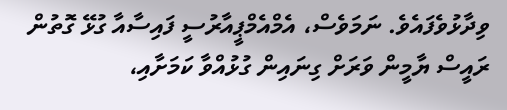ވިދާޅުވެފައެވެ. ނަމަވެސް، އެމްއެމްޕީއާރުސީ ފައިސާއާ ގުޅޭ ގޮތުން ރައީސް ޔާމީން ވަރަށް ގިނައިން ގުޅުއްވާ ކަމަށާއި،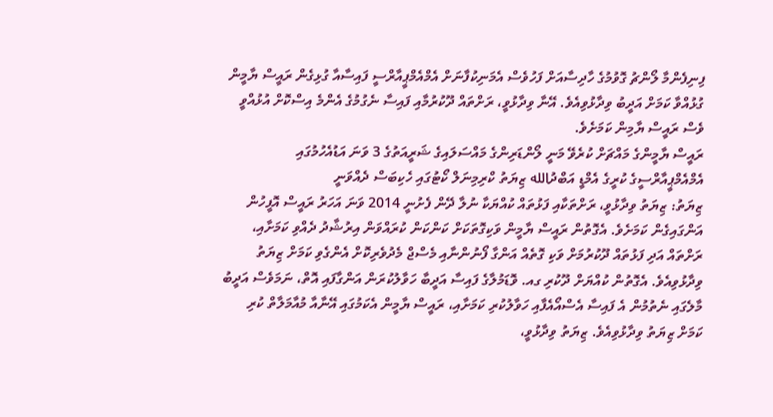ފިނިފެންމާ ލޯންޗު ގޮވުމުގެ ހާދިސާއަށް ފަހުވެސް އެމަނިކުފާނަށް އެމްއެމްޕީއާރްސީ ފައިސާއާ ގުޅިގެން ރައީސް ޔާމީން ގުޅުއްވާ ކަމަށް އަދީބު ވިދާޅުވިއެވެ. އޭނާ ވިދާޅުވީ، ރަށްތައް ދޫކުރުމާއި ފައިސާ ނެގުމުގެ އެންމެ އިސްކޮށް އުޅުއްވީ ވެސް ރައީސް ޔާމިން ކަމަށެވެ.
ރައީސް ޔާމީންގެ މައްޗަށް ކުރެވޭ މަނީ ލޯންޑަރިންގެ މައްސަލައިގެ ޝަރީއަތުގެ 3 ވަނަ އަޑުއެހުމުގައި އެމްއެމްޕީއާރްސީގެ ކުރީގެ އެމްޑީ އަބްދުالله ޒިޔަތު ކްރިމިނަލް ކޯޓުގައި ހެކިބަސް ދެއްވަނީ
ޒިޔަތު: ޒިޔަތު ވިދާޅުވީ، ރަށްތަކާއި ފަޅުތައް ކުއްޔަކާ ނުލާ ދޭން ފެށުނީ 2014 ވަނަ އަހަރު ރައީސް އޮފީހުން އަންގައިގެން ކަމަށެވެ. އެގޮތުން ރައީސް ޔާމީން ވަކިގޮތަކަށް ކަންކަން ކުރައްވަން އިރުޝާދު ދެއްވި ކަމަށާއި، ރަށްތައް އަދި ފަޅުތައް ދޫކުރުމަށް ވަކި ގޮތެއް އަންގާ ފޯނުންނާއި މެސްޖް މެދުވެރިކޮށް އެންގެވި ކަމަށް ޒިޔަތު ވިދާޅުވިއެވެ. އެގޮތުން ކުއްޔަށް ދޫކުރި ގއ. ވޮޑަމުލާގެ ފައިސާ އަދީބާ ހަވާލުކުރަން އަންގާފައި އޮތް، ނަމަވެސް އަދީބު މާލެގައި ނެތުމުން އެ ފައިސާ އެސްއޯއެފާއި ހަވާލުކުރި ކަމަށާއި، ރައީސް ޔާމީން އެކަމުގައި އޭނާއާ މުއާމަލާތް ކުރި ކަމަށް ޒިޔަތު ވިދާޅުވިއެވެ. ޒިޔަތު ވިދާޅުވީ،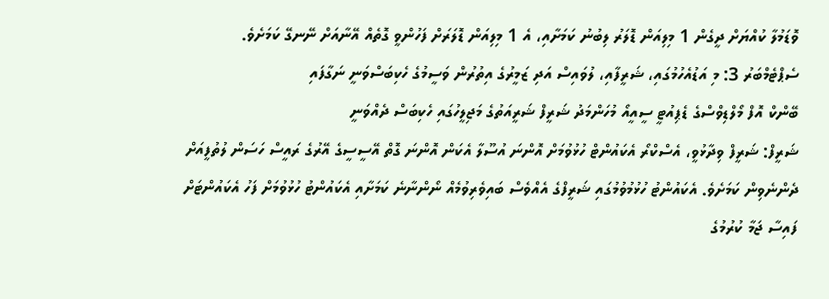ވޮޑަމުލާ ކުއްޔަށް ދީގެން 1 މިލިއަން ޑޮލަރު ލިބުނު ކަމަށާއި، އެ 1 މިލިއަން ޑޮލަރަށް ފަހުންވީ ގޮތެއް އޭނާއަށް ނޭނގޭ ކަމަށެވެ.
ސެޕްޓެމްބަރު 3: މި އަޑުއެހުމުގައި، ޝަރީފާއި، ލުވައިސް އަދި ޒަމީރުގެ އިތުރުން ވަސީމުގެ ހެކިބަސްވަނީ ނަގާފައި
ބޭންކް އޮފް މޯލްޑިވްސްގެ ޑެޕިއުޓީ ސީއީއޯ މުހަންމަދު ޝަރީފް ޝަރީއަތުގެ މަޖިލީހުގައި ހެކިބަސް ދެއްވަނީ
ޝަރީފް: ޝަރީފް ވިދާޅުވީ، އެސްކްރޯ އެކައުންޓް ހުޅުވުމަށް އޮންނަ އުސޫލާ އެކަން އޮންނަ ގޮތް އޭސީސީގެ އޭރުގެ ރައީސް ހަސަން ލުތުފީއަށް ދެންނެވިން ކަމަށެވެ. އެކައުންޓު ހުޅުމުވުމުގައި ޝަރީފްގެ އެއްވެސް ބައިވެރިވުމެއް ނޯންނާނެ ކަމަށާއި އެކައުންޓު ހުޅުވުމަށް ފަހު އެކައުންޓަށް ފައިސާ ޖަމާ ކުރުމުގެ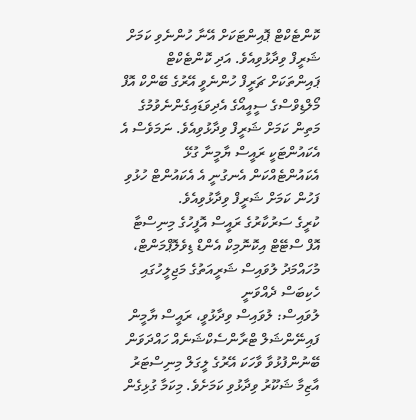ކޮންޓެކްޓް ޕޮއިންޓަކަށް އޭނާ ހުންނެވި ކަމަށް ޝަރީފް ވިދާޅުވިއެވެ. އަދި ކޮންޓެކްޓް ޕައިންތަކަށް ޗަރީފް ހުންނެވީ އޭރުގެ ބޭންކް އޮފް މޯލްޑިވްސްގެ ސީއީއޯގެ އެދިވަޑައިގެންނެވުމުގެ މަތިން ކަމަށް ޝަރީފް ވިދާޅުވިއެވެ. ނަމަވެސް އެ އެކައުންޓަކީ ރައީސް ޔާމީނާ ގުޅޭ އެކައުންޓެއްކަން އެނގުނީ އެ އެކައުންޓް ހުޅުވި ފަހުން ކަމަށް ޝަރީފް ވިދާޅުވިއެވެ.
ކުރީގެ ސަރުކާރުގެ ރައީސް އޮފީހުގެ މިނިސްޓާ އޮފް ސްޓޭޓް އިކޮނޮމިކް އެންޑް ޑިވެލޮޕްމަންޓް، މުހައްމަދު ލުވައިސް ޝަރީއަތުގެ މަޖިލީހުގައި ހެކިބަސް ދެއްވަނީ
ލުވައިސް: ލުވައިސް ވިދާޅުވީ، ރައީސް ޔާމީން ފައިނޭންޝަލް ޓްރާންސެކްޝަނެއް ހައްދަވަން ބޭނުންފުޅުވާ ވާހަކަ އޭރުގެ ލީގަލް މިނިސްޓަރު އާޒިމާ ޝަކޫރު ވިދާޅުވި ކަމަށެވެ. މިކަމާ ގުޅިގެން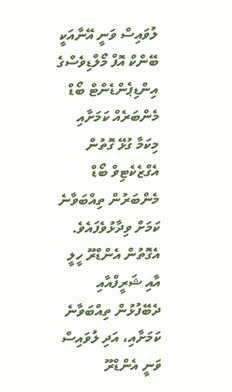ލުވައިސް ވަނީ އޭނާއަކީ ބޭންކް އޮފް މޯލްޑިވެސްގެ އިންޑިޕެންޑެންޓް ބޯޑް މެންބަރެއް ކަމަށާއި މިކަމާ ގުޅޭ ގޮތުން އެގްޒެކެޓިވް ބޯޑް މެންބަރުން ތިއްބަވާނެ ކަމަށް ވިދާޅުވެފައެވެ. އެގޮތުން އެންޑްރޫ ހީލީ އާއި ޝަރީފްއާއި ދެބޭފުޅުން ތިއްބަވާނެ ކަމަށާއި، އަދި ލުވައިސް ވަނީ އެންޑްރޫ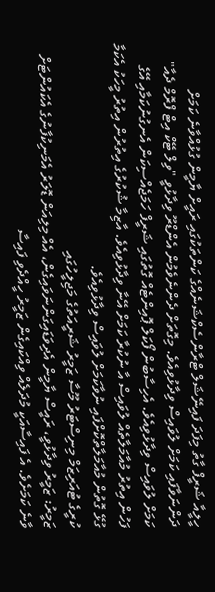ހީލީއާ ޝަރީފް ގާތު މިފަދަ ފައިނޭޝަލް ޓްރާންސެކްޝަނެއްގެ ކަންތަކުގައި ރައީށް ޔާމީން ގުޅުއްވާނެ ކަމަށް ދަންނަވާފައި ކަމަށް ލުވައިސް ވިދާޅުވިއެވެ. މިގޮތަށް ދެންނެވެމުން އެންޑްރޫ ވިދާޅުވީ "ވިލް ޓޭކް އިޓް ފްރޮމް ދެއާ" ކަމަށް ލުވައިސް ވިދާޅުވިއެވެ. އެހިސާބުން ފޯކަލް ޕޮއިންޓެއް ގޮތުގައި ޝަރީފް ހަމަޖެއްސިކަން އެނގުނުކަމާއި އޭގެ ފަހުން އިތުރު މުއާމަލާތެއް ލުވައިސް އާ ނުކުރާ ކަމަށް އޭނާ ވިދާޅުވިއެވެ. އާޒިމާ ޝުކުރުގެ އިތުރުން އިތުރު މީހަކު އެކަމާ ގުޅޭ ގޮތުން މުއާމަލާތްކޮށްފައި ނުވާކަމަށް ލުވައިސް ވިދާޅުވިއެވެ.
ކުރީގެ ޓުއަރިޒަމް މިނިސްޓަރު މޫސާ ޒަމީރު ޝަރީއަތުގެ މަޖިލީހުގައި
ޒަމީރު: ޒަމީރު ވިދާޅުވީ، ރައީސް ޔާމީން އެދިވަޑައިގަންނަވައިގެން، އެއް މިލިއަން ޑޮލަރު އެމަނިކުފާނުގެ އެކައުންޓަށް ވާނެ ކަމަށެވެ. އެ ފައިސާއަކީ މުދަލެއް ވިއްކައިގެން ޒަމީރު ހީއްދެވި ފައިސާ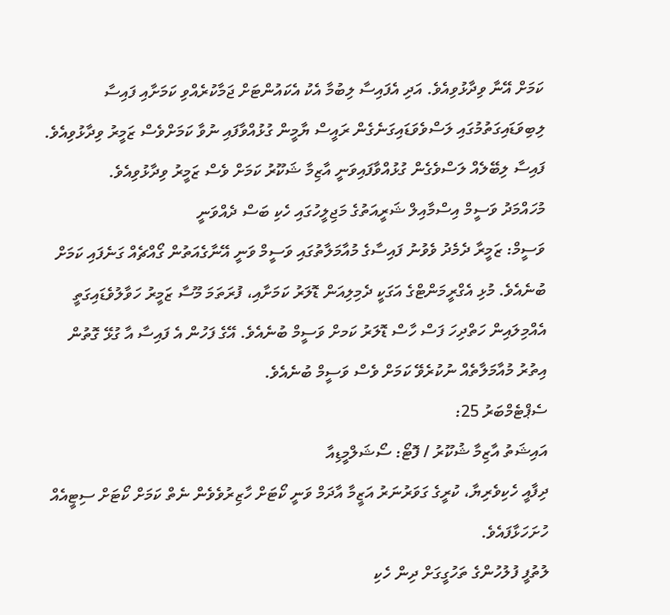ކަމަށް އޭނާ ވިދާޅުވިއެވެ. އަދި އެފައިސާ ލިބުމާ އެކު އެކައުންޓަށް ޖަމާކުރެއްވި ކަމަށާއި ފައިސާ ލިބިވަޑައިގަތުމުގައި ލަސްވެވަޑައިގަނެގެން ރައީސް ޔާމީން ގުޅުއްވާފައި ނުވާ ކަމަށްވެސް ޒަމީރު ވިދާޅުވިއެވެ. ފައިސާ ލިބޭލެއް ލަސްވެގެން ގުޅުއްވާފައިވަނީ އާޒިމާ ޝަކޫރު ކަމަށް ވެސް ޒަމީރު ވިދާޅުވިއެވެ.
މުހައްމަދު ވަސީމް އިސްމާއިލް ޝަރީއަތުގެ މަޖިލީހުގައި ހެކި ބަސް ދެއްވަނީ
ވަސީމް: ޒަމީރާ ދެމެދު ވެވުނު ފައިސާގެ މުއާމަލާތުގައި ވަސީމް ވަނީ އޭނާގެއަތުން ގޯއްޗެއް ގަނެފައި ކަމަށް ބުނެއެވެ. މުޅި އެގްރީމަންޓްގެ އަގަކީ ދެމިލިއަން ޑޮލަރު ކަމަށާއި، ފުރަތަމަ މޫސާ ޒަމީރު ހަވާލުވެޑައިގަތީ އެއްމިލައިން ހަތްދިހަ ފަސް ހާސް ޑޮލަރު ކަމށް ވަސީމް ބުނެއެވެ. އޭގެ ފަހުން އެ ފައިސާ އާ ގުޅޭ ގޮތުން އިތުރު މުއާމަލާތެއް ނުކުރެވޭ ކަމަށް ވެސް ވަސީމް ބުނެއެވެ.
ސެޕްޓެމްބަރު 25:
އައިޝަތު އާޒިމާ ޝުކޫރު / ފޮޓޯ: ސޯޝަލްމީޑިއާ
ދިފާއީ ހެކިވެރިޔާ، ކުރީގެ ގަވަރުނަރު އަޒީމާ އާދަމް ވަނީ ކޯޓަށް ހާޒިރުވެވެން ނެތް ކަމަށް ކޯޓަށް ސިޓީއެއް ހުށަހަޅާފައެވެ.
ލުތުފީ ފުލުހުންގެ ތަހުގީގަށް ދިން ހެކި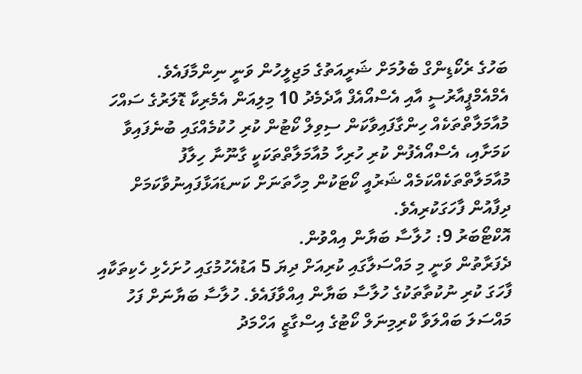ބަހުގެ ރެކޯޑިންގް ބެލުމަށް ޝަރީއަތުގެ މަޖިލީހުން ވަނީ ނިންމާފައެވެ.
އެމްއެމްޕީއާރުސީ އާއި އެސްއޯއެފް އާދެމެދު 10 މިލިއަން އެމެރިކާ ޑޮލަރުގެ ސައްހަ މުއާމަލާތްތަކެއް ހިންގާފައިވާކަން ސިވިލް ކޯޓުން ކުރި ހުކުމެއްގައި ބުނެފައިވާ ކަމަށާއި، އެސްއޯއެފުން ކުރި ހުރިހާ މުއާމަލާތްތަކަކީ ގާނޫނާ ހިލާފު މުއާމަލާތްތަކެއްކަމެއް ޝަރުއީ ކޯޓަކުން މިހާތަނަށް ކަނޑައަޅާފައިނުވާކަމަށް ދިފާއުން ފާހަގަކުރިއެވެ.
އޮކްޓޯބަރު 9: ހުލާސާ ބަޔާން އިއްވުން.
ދެފަރާތުން ވަނީ މި މައްސަލާގައި ކުރިއަށް ދިޔަ 5 އަޑުއެހުމުގައި ހުށަހެޅި ހެކިތަކާއި ފާހަގަ ކުރި ނުކުތާތަކުގެ ހުލާސާ ބަޔާން އިއްވާފައެވެ. ހުލާސާ ބަޔާނަށް ފަހު މައްސަލަ ބައްލަވާ ކްރިމިނަލް ކޯޓުގެ އިސްގާޒީ އަހްމަދު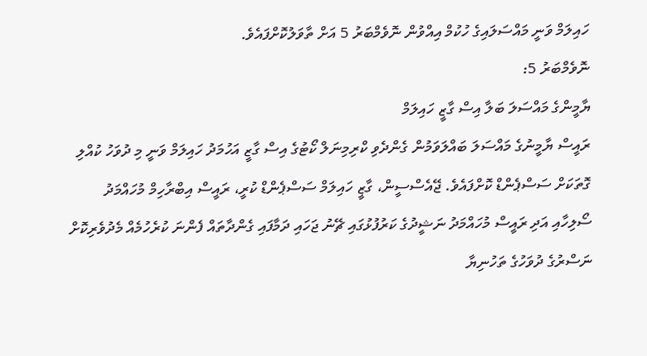ހައިލަމް ވަނީ މައްސަލައިގެ ހުކުމް އިއްވުން ނޮވެމްބަރު 5 އަށް ތާވަލުކޮށްފައެވެ.
ނޮވެމްބަރު 5:
ޔާމީންގެ މައްސަލަ ބަލާ އިސް ގާޒީ ހައިލަމް
ރައީސް ޔާމީނުގެ މައްސަލަ ބައްލަވަމުން ގެންދެވި ކްރިމިނަލް ކޯޓުގެ އިސް ގާޒީ އަހުމަދު ހައިލަމް ވަނީ މި ދުވަހު ކުއްލި ގޮތަކަށް ސަސްޕެންޑް ކޮށްފައެވެ. ޖޭއެސްސީން، ގާޒީ ހައިލަމް ސަސްޕެންޑް ކުރީ، ރައީސް އިބްރާހިމް މުހައްމަދު ސޯލިހާއި އަދި ރައީސް މުހައްމަދު ނަޝީދުގެ ކަރުފުޅުގައި ޗޭނު ޖަހައި ދަމާފައި ގެންދާތައް ފެންނަ ކުރެހުމެއް މެދުވެރިކޮށް ނަސްރުގެ ދުވަހުގެ ތަހުނިޔާ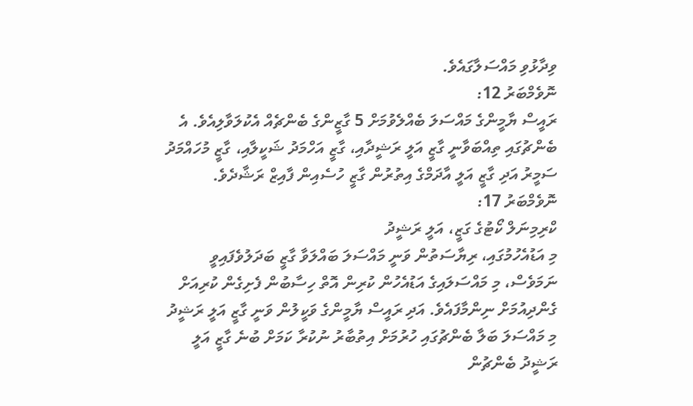ވިދާޅުވި މައްސަލާގައެވެ.
ނޮވެމްބަރު 12:
ރައީސް ޔާމީންގެ މައްސަލަ ބެއްލެވުމަށް 5 ގާޒީންގެ ބެންޗެއް އެކުލަވާލިއެވެ. އެ ބެންޗުގައި ތިއްބަވާނީ ގާޒީ އަލީ ރަޝީދާއި، ގާޒީ އަހްމަދު ޝަކީލާއި، ގާޒީ މުހައްމަދު ސަމީރު އަދި ގާޒީ އަލީ އާދަމްގެ އިތުރުން ގާޒީ ހުސެއިން ފާއިޒް ރަޝާދެވެ.
ނޮވެމްބަރު 17:
ކްރިމިނަލް ކޯޓުގެ ގަޒީ، އަލީ ރަޝީދު
މި އަޑުއެހުމުގައި، ރިޔާސަތުން ވަނީ މައްސަލަ ބައްލަވާ ގާޒީ ބަދަލުވެފައިވީ ނަމަވެސް، މި މައްސަލައިގެ އަޑުއެހުން ކުރިން އޮތް ހިސާބުން ފެށިގެން ކުރިއަށް ގެންދިއުމަށް ނިންމާފައެވެ. އަދި ރައީސް ޔާމީންގެ ވަކީލުން ވަނީ ގާޒީ އަލީ ރަޝީދު މި މައްސަލަ ބަލާ ބެންޗުގައި ހުރުމަށް އިތުބާރު ނުކުރާ ކަމަށް ބުނެ ގާޒީ އަލީ ރަޝީދު ބެންޗުން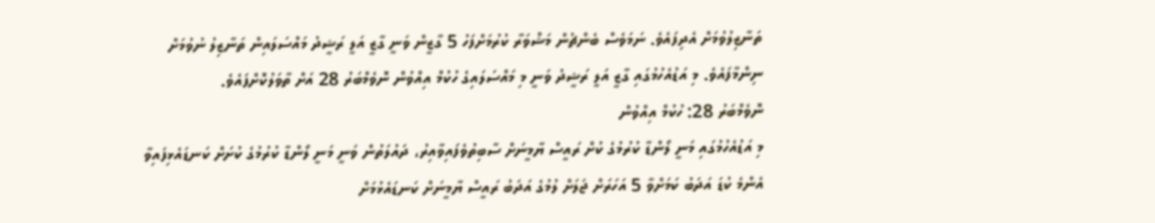ތަނާޒިލުވުމަށް އެދިފައެވެ. ނަމަވެސް ބެންޗުން މަޝްވަރާ ކުރުމަށްފަހު 5 ގާޒީން ވަނީ ގާޒީ އަލީ ރަޝީދު މައްސަލައިން ތަނާޒިލު ނުވުމަށް ނިންމާފައެވެ. މި އަޑުއެހުމުގައި ގާޒީ އަލީ ރަޝީދު ވަނީ މި މައްސަލައިގެ ހުކުމް އިއްވުން ނޮވެމްބަރު 28 އަށް ތާވަލުކޮށްފައެވެ.
ނޮވެމްބަރު 28: ހުކުމް އިއްވުން
މި އަޑުއެހުމުގައި މަނީ ލޯންޑާ ކުރުމުގެ ކުށް ރައީސް ޔާމީނަށް ސާބިތުވެފައިވާއިރު، ދައުލަތުން ވަނީ މަނީ ލޯންޑާ ކުރުމުގެ ކުށަށް ކަނޑައެޅިފައިވާ އެންމެ ކުޑަ އަދަބު ކަމަށްވާ 5 އަހަރަށް ޖަލަށް ލުމުގެ އަދަބު ރައީސް ޔާމީނަށް ކަނޑައެޅުމަށް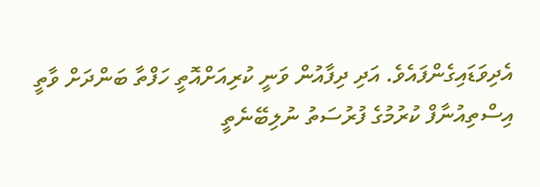އެދިވަޑައިގެންފައެވެ. އަދި ދިފާއުން ވަނީ ކުރިއަށްއޮތީ ހަފްތާ ބަންދަށް ވާތީ އިސްތިއުނާފް ކުރުމުގެ ފުރުސަތު ނުލިބޭނެތީ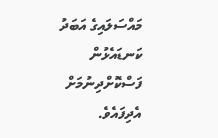މައްސަލައިގެ އަބަދު ކަނޑައެޅުން ފަސްކޮށްދިނުމަށް އެދިފައެވެ.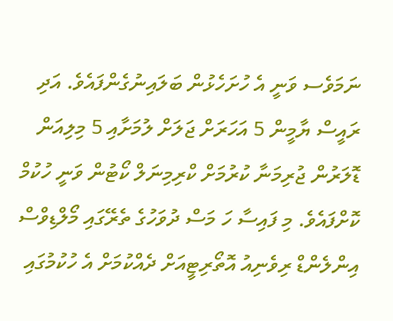ނަމަވެސ ވަނީ އެ ހުށަހެޅުން ބަލައިނުގެންފައެވެ. އަދި ރައީސް ޔާމީން 5 އަހަރަށް ޖަލަށް ލުމަށާއި 5 މިލިއަން ޑޮލަރުން ޖުރިމަނާ ކުރުމަށް ކްރިމިނަލް ކޯޓުން ވަނީ ހުކުމް ކޮށްފައެވެ. މި ފައިސާ ހަ މަސް ދުވަހުގެ ތެރޭގައި މޯލްޑިވްސް އިންލެންޑް ރިވެނިއު އޮތޯރިޓީއަށް ދެއްކުމަށް އެ ހުކުމުގައި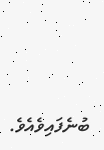ބުނެފައިވެއެވެ.